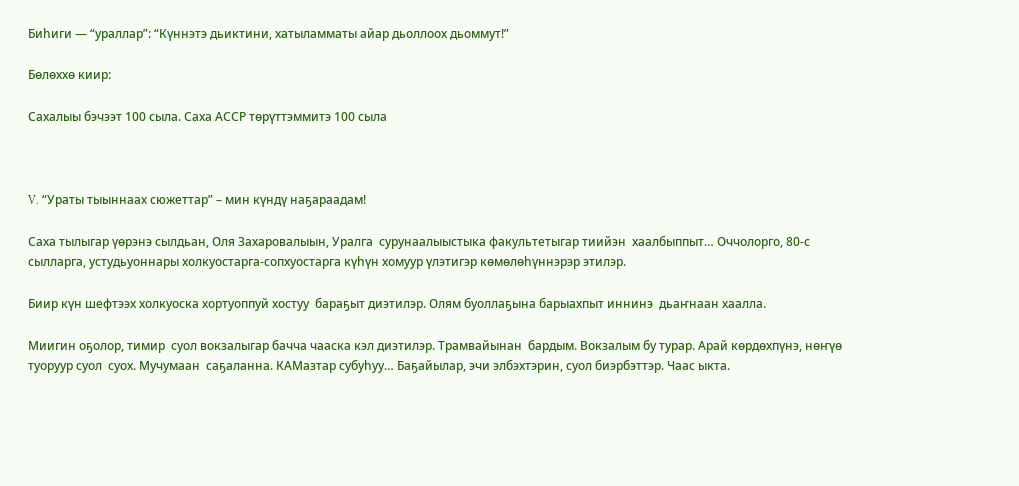Биһиги — “ураллар”: “Күннэтэ дьиктини, хатыламматы айар дьоллоох дьоммут!”

Бөлөххө киир:

Сахалыы бэчээт 100 сыла. Саха АССР төрүттэммитэ 100 сыла



V. “Ураты тыыннаах сюжеттар” – мин күндү наҕараадам!

Саха тылыгар үөрэнэ сылдьан, Оля Захаровалыын, Уралга  сурунаалыыстыка факультетыгар тиийэн  хаалбыппыт… Оччолорго, 80-с сылларга, устудьуоннары холкуостарга-сопхуостарга күһүн хомуур үлэтигэр көмөлөһүннэрэр этилэр.

Биир күн шефтээх холкуоска хортуоппуй хостуу  бараҕыт диэтилэр. Олям буоллаҕына барыахпыт иннинэ  дьаҥнаан хаалла.

Миигин оҕолор, тимир  суол вокзалыгар бачча чааска кэл диэтилэр. Трамвайынан  бардым. Вокзалым бу турар. Арай көрдөхпүнэ, нөҥүө  туоруур суол  суох. Мучумаан  саҕаланна. КАМазтар субуһуу… Баҕайылар, эчи элбэхтэрин, суол биэрбэттэр. Чаас ыкта.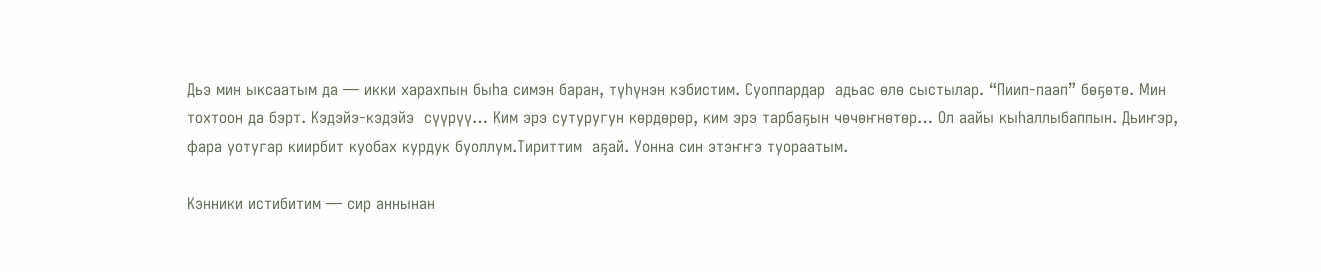Дьэ мин ыксаатым да — икки харахпын быһа симэн баран, түһүнэн кэбистим. Суоппардар  адьас өлө сыстылар. “Пиип-паап” бөҕөтө. Мин тохтоон да бэрт. Кэдэйэ-кэдэйэ  сүүрүү… Ким эрэ сутуругун көрдөрөр, ким эрэ тарбаҕын чөчөҥнөтөр… Ол аайы кыһаллыбаппын. Дьиҥэр, фара уотугар киирбит куобах курдук буоллум.Тириттим  аҕай. Уонна син этэҥҥэ туораатым.

Кэнники истибитим — сир аннынан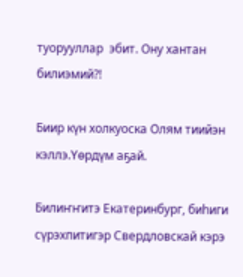туорууллар  эбит. Ону хантан билиэмий?!

Биир күн холкуоска Олям тиийэн кэллэ.Үөрдүм аҕай.

Билиҥҥитэ Екатеринбург, биһиги сүрэхпитигэр Свердловскай кэрэ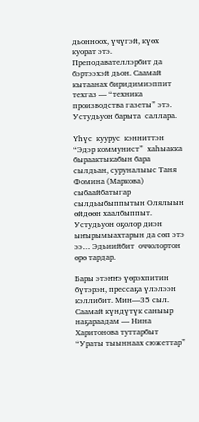дьонноох, үчүгэй, күөх  куорат этэ. Преподавателлэрбит да бэртээхэй дьон. Саамай кытаанах биридимиэппит техгаз — “техника производства газеты” этэ. Устудьуон барыта  саллара.

Үһүс  куурус  кэнниттэн  “Эдэр коммунист”  хаһыакка быраактыкабын бара сылдьан, суруналыыс Таня  Фомина (Маркова) сыбаайбатыгар сылдьыбыппытын Олялыын  өйдөөн хаалбыппыт. Устудьуон оҕолор диэн ыҥырымыахтарын да сөп этэ ээ… Эдьиийбит  оччолортон өрө тардар.

Бары этэҥҥэ үөрэхпитин бүтэрэн, прессаҕа үлэлээн кэллибит. Мин—35 сыл. Саамай күндүтүк саныыр наҕараадам — Нина Харитонова туттарбыт “Ураты тыыннаах сюжеттар”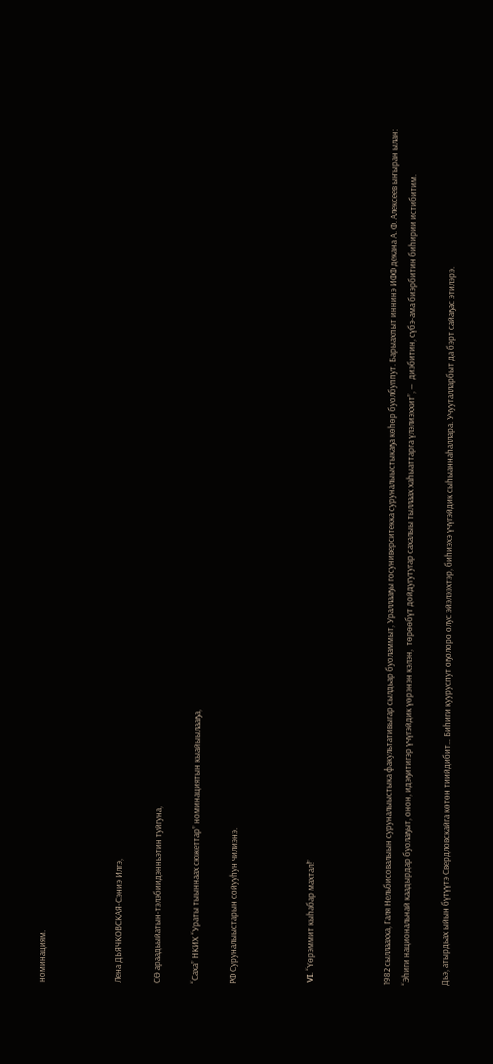номинациям.



Лена ДЬЯЧКОВСКАЯ-Сэниэ Илгэ,

СӨ араадьыйатын-тэлэбиидэнньэтин туйгуна,

“Саха” НКИХ “Ураты тыыннаах сюжеттар” номинациятын кыайыылааҕа,

РФ Суруналыыстарын сойууһун чилиэнэ.



 VI. “Үөрэммит кыһабар махтал!”



1982 сыллаахха, Галя Нельбисовалыын суруналыыстыка факультативыгар сылдьар буоламмыт, Ураллааҕы госуниверситекка суруналыыстыкаҕа көһөр буолбуппут. Барыахпыт иннинэ ИФФ декана А. Ф. Алексеев ыҥыран ылан: “Эһиги национальнай каадырдар буолаҕыт, онон, идэҕитигэр үчүгэйдик үөрэнэн кэлэн,  төрөөбүт дойдугутугар сахалыы тыллаах хаһыаттарга үлэлиэххит”, —  диэбитин, сүбэ-ама биэрбитин биһирии истибитим.

Дьэ, атырдьах ыйын бүтүүтэ Свердловскайга көтөн тиийдибит… Биһиги кууруспут оҕолоро олус эйэлээхтэр, биһиэхэ үчүгэйдик сыһыаннаһаллара. Учууталларбыт да бэрт сайаҕас этилэрэ.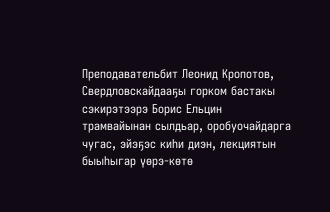Преподавательбит Леонид Кропотов,  Свердловскайдааҕы горком бастакы сэкирэтээрэ Борис Ельцин трамвайынан сылдьар, оробуочайдарга чугас, эйэҕэс киһи диэн, лекциятын быыһыгар үөрэ-көтө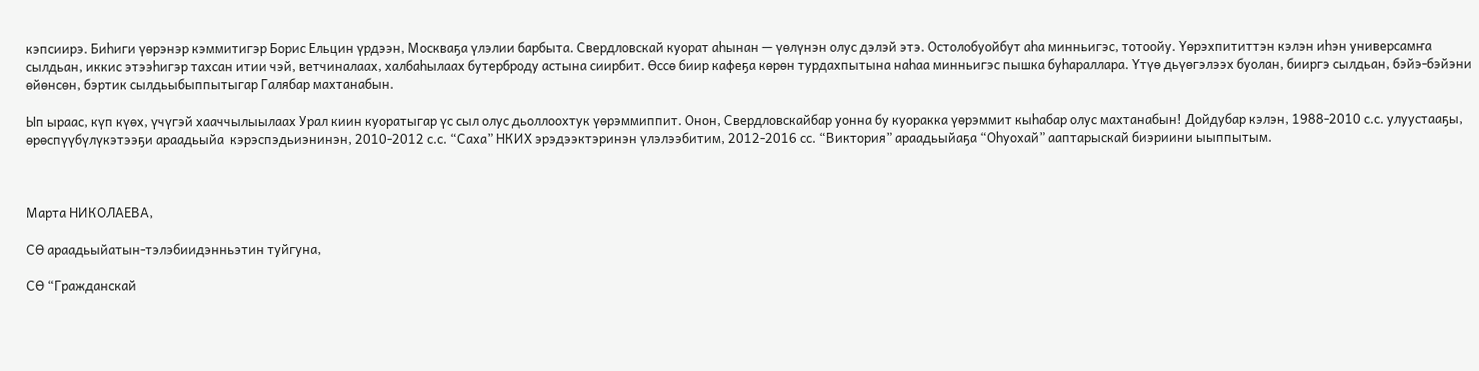кэпсиирэ. Биһиги үөрэнэр кэммитигэр Борис Ельцин үрдээн, Москваҕа үлэлии барбыта. Свердловскай куорат аһынан — үөлүнэн олус дэлэй этэ. Остолобуойбут аһа минньигэс, тотоойу. Үөрэхпититтэн кэлэн иһэн универсамҥа сылдьан, иккис этээһигэр тахсан итии чэй, ветчиналаах, халбаһылаах бутерброду астына сиирбит. Өссө биир кафеҕа көрөн турдахпытына наһаа минньигэс пышка буһараллара. Үтүө дьүөгэлээх буолан, бииргэ сылдьан, бэйэ-бэйэни өйөнсөн, бэртик сылдьыбыппытыгар Галябар махтанабын.

Ып ыраас, күп күөх, үчүгэй хааччылыылаах Урал киин куоратыгар үс сыл олус дьоллоохтук үөрэммиппит. Онон, Свердловскайбар уонна бу куоракка үөрэммит кыһабар олус махтанабын! Дойдубар кэлэн, 1988-2010 с.с. улуустааҕы, өрөспүүбүлүкэтээҕи араадьыйа  кэрэспэдьиэнинэн, 2010-2012 с.с. “Саха” НКИХ эрэдээктэринэн үлэлээбитим, 2012-2016 сс. “Виктория” араадьыйаҕа “Оһуохай” ааптарыскай биэриини ыыппытым.



Марта НИКОЛАЕВА,

СӨ араадьыйатын-тэлэбиидэнньэтин туйгуна,

СӨ “Гражданскай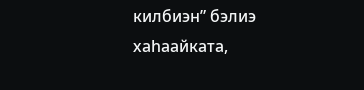килбиэн” бэлиэ хаһаайката,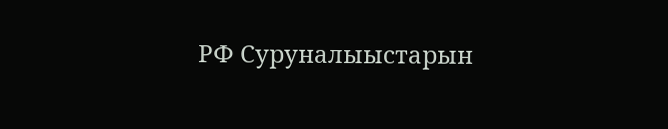РФ Суруналыыстарын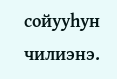сойууһун чилиэнэ.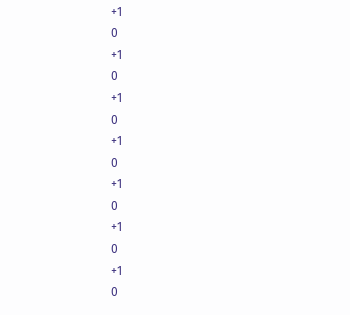+1
0
+1
0
+1
0
+1
0
+1
0
+1
0
+1
0